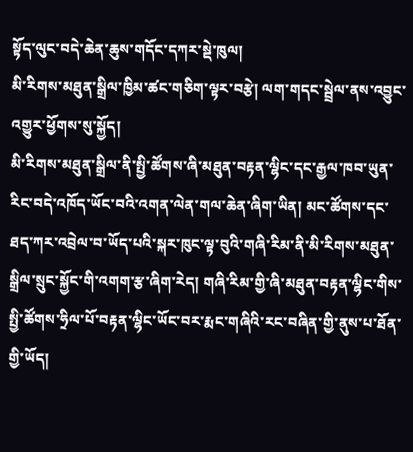སྟོད་ལུང་བདེ་ཆེན་ཆུས་གདོང་དཀར་སྡེ་ཁུལ།
མི་རིགས་མཐུན་སྒྲིལ་ཁྱིམ་ཚང་གཅིག་ལྟར་བརྩེ། ལག་གདང་སྦྲེལ་ནས་འབྱུང་འགྱུར་ཕྱོགས་སུ་སྐྱོད།
མི་རིགས་མཐུན་སྒྲིལ་ནི་སྤྱི་ཚོགས་ཞི་མཐུན་བརྟན་ལྷིང་དང་རྒྱལ་ཁབ་ཡུན་རིང་བདེ་འཁོད་ཡོང་བའི་འགན་ལེན་གལ་ཆེན་ཞིག་ཡིན། མང་ཚོགས་དང་ཐད་ཀར་འབྲེལ་བ་ཡོད་པའི་སྐར་ཁུང་ལྟ་བུའི་གཞི་རིམ་ནི་མི་རིགས་མཐུན་སྒྲིལ་སྲུང་སྐྱོང་གི་འགག་རྩ་ཞིག་རེད། གཞི་རིམ་གྱི་ཞི་མཐུན་བརྟན་ལྷིང་གིས་སྤྱི་ཚོགས་ཧྲིལ་པོ་བརྟན་ལྷིང་ཡོང་བར་རྨང་གཞིའི་རང་བཞིན་གྱི་ནུས་པ་ཐོན་གྱི་ཡོད།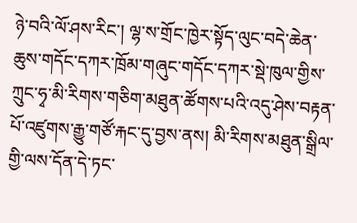ཉེ་བའི་ལོ་ཤས་རིང་། ལྷ་ས་གྲོང་ཁྱེར་སྟོད་ལུང་བདེ་ཆེན་ཆུས་གདོང་དཀར་ཁྲོམ་གཞུང་གདོང་དཀར་སྡེ་ཁུལ་གྱིས་ཀྲུང་ཧྭ་མི་རིགས་གཅིག་མཐུན་ཚོགས་པའི་འདུ་ཤེས་བརྟན་པོ་འཛུགས་རྒྱུ་གཙོ་རྐང་དུ་བྱས་ནས། མི་རིགས་མཐུན་སྒྲིལ་གྱི་ལས་དོན་དེ་ཏང་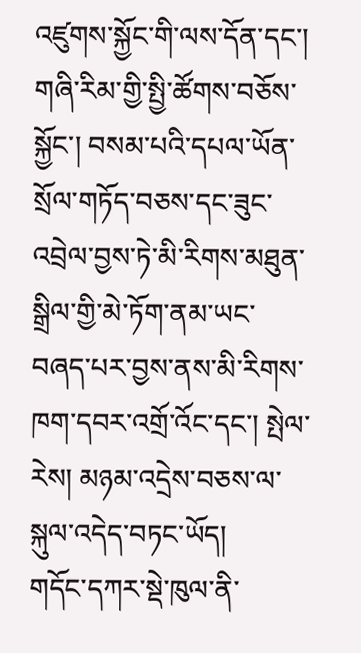འཛུགས་སྐྱོང་གི་ལས་དོན་དང་། གཞི་རིམ་གྱི་སྤྱི་ཚོགས་བཅོས་སྐྱོང་། བསམ་པའི་དཔལ་ཡོན་སྲོལ་གཏོད་བཅས་དང་ཟུང་འབྲེལ་བྱས་ཏེ་མི་རིགས་མཐུན་སྒྲིལ་གྱི་མེ་ཏོག་ནམ་ཡང་བཞད་པར་བྱས་ནས་མི་རིགས་ཁག་དབར་འགྲོ་འོང་དང་། སྤེལ་རེས། མཉམ་འདྲེས་བཅས་ལ་སྐུལ་འདེད་བཏང་ཡོད།
གདོང་དཀར་སྡེ་ཁུལ་ནི་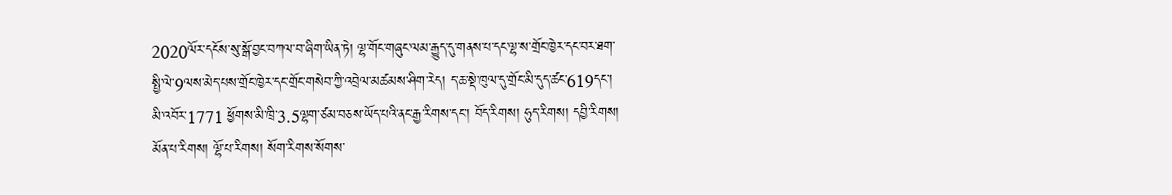2020ལོར་དངོས་སུ་སྒོ་བྱང་བཀལ་བ་ཞིག་ཡིན་ཏེ། ལྷ་གོང་གཞུང་ལམ་རྒྱུད་དུ་གནས་པ་དང་ལྷ་ས་གྲོང་ཁྱེར་དང་བར་ཐག་སྤྱི་ལེ་9ལས་མེད་པས་གྲོང་ཁྱེར་དང་གྲོང་གསེབ་ཀྱི་འབྲེལ་མཚམས་ཤིག་རེད། ད་ཆ་སྡེ་ཁུལ་དུ་གྲོང་མི་དུད་ཚང་619དང་། མི་འབོར་1771 ཕྱོགས་མི་ཁྲི་3.5ལྷག་ཙམ་བཅས་ཡོད་པའི་ནང་རྒྱ་རིགས་དང་། བོད་རིགས། ཧུད་རིགས། དབྱི་རིགས། མོན་པ་རིགས། ལྷོ་པ་རིགས། སོག་རིགས་སོགས་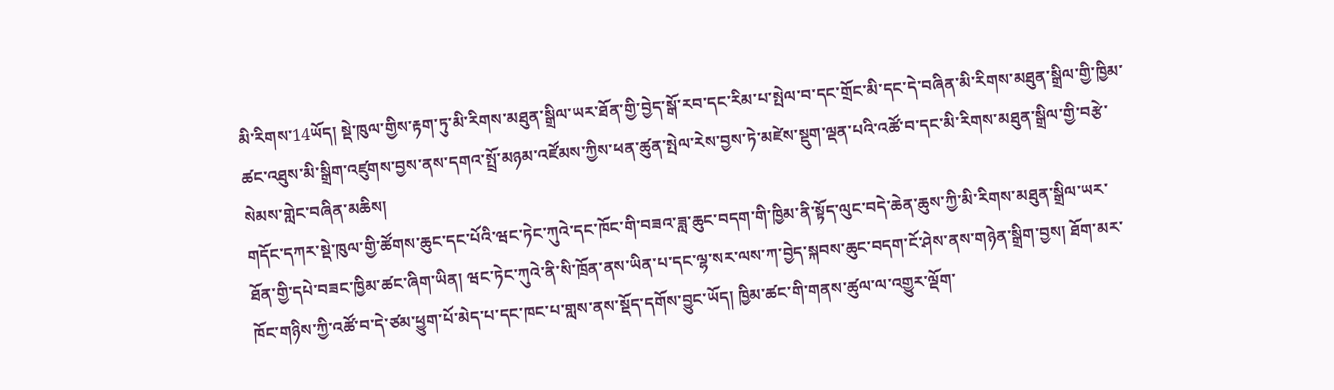མི་རིགས་14ཡོད། སྡེ་ཁུལ་གྱིས་རྟག་ཏུ་མི་རིགས་མཐུན་སྒྲིལ་ཡར་ཐོན་གྱི་བྱེད་སྒོ་རབ་དང་རིམ་པ་སྤེལ་བ་དང་གྲོང་མི་དང་དེ་བཞིན་མི་རིགས་མཐུན་སྒྲིལ་གྱི་ཁྱིམ་ཚང་འཐུས་མི་སྒྲིག་འཛུགས་བྱས་ནས་དགའ་སྤྲོ་མཉམ་འཛོམས་ཀྱིས་ཕན་ཚུན་སྤེལ་རེས་བྱས་ཏེ་མཛེས་སྡུག་ལྡན་པའི་འཚོ་བ་དང་མི་རིགས་མཐུན་སྒྲིལ་གྱི་བརྩེ་སེམས་གླེང་བཞིན་མཆིས།
གདོང་དཀར་སྡེ་ཁུལ་གྱི་ཚོགས་ཆུང་དང་པོའི་ཝང་ཏེང་ཀུའེ་དང་ཁོང་གི་བཟའ་ཟླ་ཆུང་བདག་གི་ཁྱིམ་ནི་སྟོད་ལུང་བདེ་ཆེན་ཆུས་ཀྱི་མི་རིགས་མཐུན་སྒྲིལ་ཡར་ཐོན་གྱི་དཔེ་བཟང་ཁྱིམ་ཚང་ཞིག་ཡིན། ཝང་ཏེང་ཀུའེ་ནི་སི་ཁྲོན་ནས་ཡིན་པ་དང་ལྷ་སར་ལས་ཀ་བྱེད་སྐབས་ཆུང་བདག་ངོ་ཤེས་ནས་གཉེན་སྒྲིག་བྱས། ཐོག་མར་ཁོང་གཉིས་ཀྱི་འཚོ་བ་དེ་ཙམ་ཕྱུག་པོ་མེད་པ་དང་ཁང་པ་གླས་ནས་སྡོད་དགོས་བྱུང་ཡོད། ཁྱིམ་ཚང་གི་གནས་ཚུལ་ལ་འགྱུར་ལྡོག་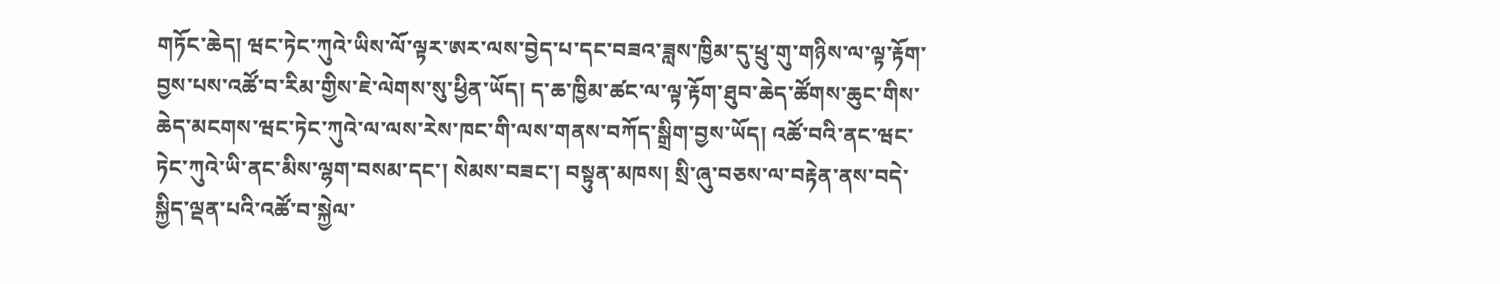གཏོང་ཆེད། ཝང་ཏེང་ཀུའེ་ཡིས་ལོ་ལྟར་ཨར་ལས་བྱེད་པ་དང་བཟའ་ཟླས་ཁྱིམ་དུ་ཕྲུ་གུ་གཉིས་ལ་ལྟ་རྟོག་བྱས་པས་འཚོ་བ་རིམ་གྱིས་ཇེ་ལེགས་སུ་ཕྱིན་ཡོད། ད་ཆ་ཁྱིམ་ཚང་ལ་ལྟ་རྟོག་ཐུབ་ཆེད་ཚོགས་ཆུང་གིས་ཆེད་མངགས་ཝང་ཏེང་ཀུའེ་ལ་ལས་རེས་ཁང་གི་ལས་གནས་བཀོད་སྒྲིག་བྱས་ཡོད། འཚོ་བའི་ནང་ཝང་ཏེང་ཀུའེ་ཡི་ནང་མིས་ལྷག་བསམ་དང་། སེམས་བཟང་། བསྟུན་མཁས། སྲི་ཞུ་བཅས་ལ་བརྟེན་ནས་བདེ་སྐྱིད་ལྡན་པའི་འཚོ་བ་སྐྱེལ་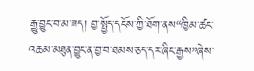རྒྱུ་བྱུང་བ་མ་ཟད། བྱ་སྤྱོད་དངོས་ཀྱི་ཐོག་ནས“ཁྱིམ་ཚང་འཆམ་མཐུན་བྱུང་ན་བྱ་བ་ཐམས་ཅད་དར་ཞིང་རྒྱས”ཞེས་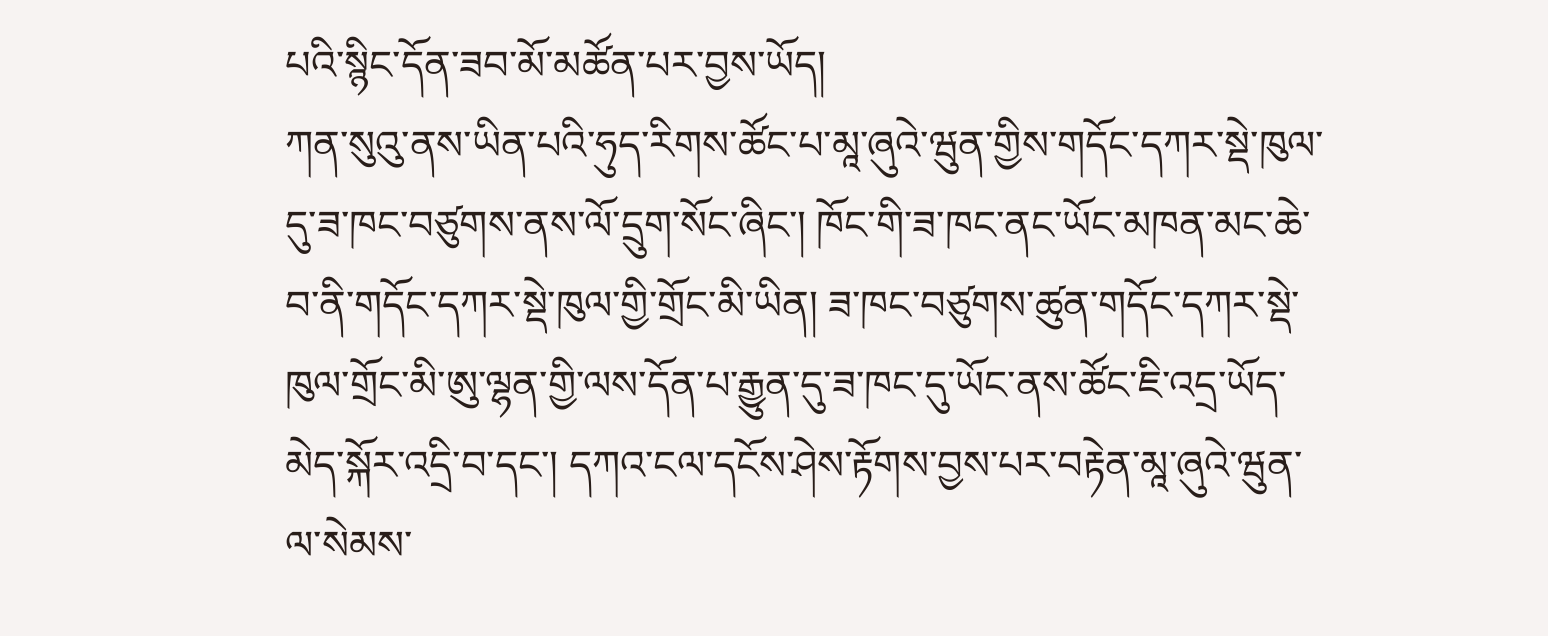པའི་སྙིང་དོན་ཟབ་མོ་མཚོན་པར་བྱས་ཡོད།
ཀན་སུའུ་ནས་ཡིན་པའི་ཧུད་རིགས་ཚོང་པ་མཱ་ཞུའེ་ཝུན་གྱིས་གདོང་དཀར་སྡེ་ཁུལ་དུ་ཟ་ཁང་བཙུགས་ནས་ལོ་དྲུག་སོང་ཞིང་། ཁོང་གི་ཟ་ཁང་ནང་ཡོང་མཁན་མང་ཆེ་བ་ནི་གདོང་དཀར་སྡེ་ཁུལ་གྱི་གྲོང་མི་ཡིན། ཟ་ཁང་བཙུགས་ཚུན་གདོང་དཀར་སྡེ་ཁུལ་གྲོང་མི་ཨུ་ལྷན་གྱི་ལས་དོན་པ་རྒྱུན་དུ་ཟ་ཁང་དུ་ཡོང་ནས་ཚོང་ཇི་འདྲ་ཡོད་མེད་སྐོར་འདྲི་བ་དང་། དཀའ་ངལ་དངོས་ཤེས་རྟོགས་བྱས་པར་བརྟེན་མཱ་ཞུའེ་ཝུན་ལ་སེམས་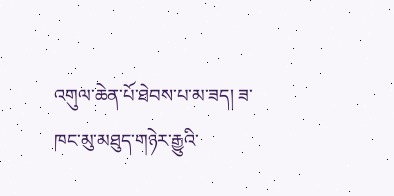འགུལ་ཆེན་པོ་ཐེབས་པ་མ་ཟད། ཟ་ཁང་མུ་མཐུད་གཉེར་རྒྱུའི་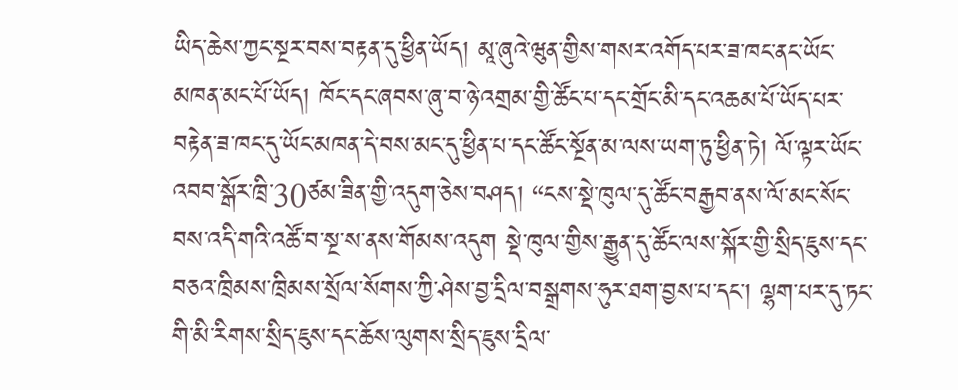ཡིད་ཆེས་ཀྱང་སྔར་བས་བརྟན་དུ་ཕྱིན་ཡོད། མཱ་ཞུའེ་ཝུན་གྱིས་གསར་འགོད་པར་ཟ་ཁང་ནང་ཡོང་མཁན་མང་པོ་ཡོད། ཁོང་དང་ཞབས་ཞུ་བ་ཉེ་འགྲམ་གྱི་ཚོང་པ་དང་གྲོང་མི་དང་འཆམ་པོ་ཡོད་པར་བརྟེན་ཟ་ཁང་དུ་ཡོང་མཁན་དེ་བས་མང་དུ་ཕྱིན་པ་དང་ཚོང་སྔོན་མ་ལས་ཡག་ཏུ་ཕྱིན་ཏེ། ལོ་ལྟར་ཡོང་འབབ་སྒོར་ཁྲི་30ཙམ་ཟིན་གྱི་འདུག་ཅེས་བཤད། “ངས་སྡེ་ཁུལ་དུ་ཚོང་བརྒྱབ་ནས་ལོ་མང་སོང་བས་འདི་གའི་འཚོ་བ་སྔ་ས་ནས་གོམས་འདུག སྡེ་ཁུལ་གྱིས་རྒྱུན་དུ་ཚོང་ལས་སྐོར་གྱི་སྲིད་ཇུས་དང་བཅའ་ཁྲིམས་ཁྲིམས་སྲོལ་སོགས་ཀྱི་ཤེས་བྱ་དྲིལ་བསྒྲགས་ཧུར་ཐག་བྱས་པ་དང་། ལྷག་པར་དུ་ཏང་གི་མི་རིགས་སྲིད་ཇུས་དང་ཆོས་ལུགས་སྲིད་ཇུས་དྲིལ་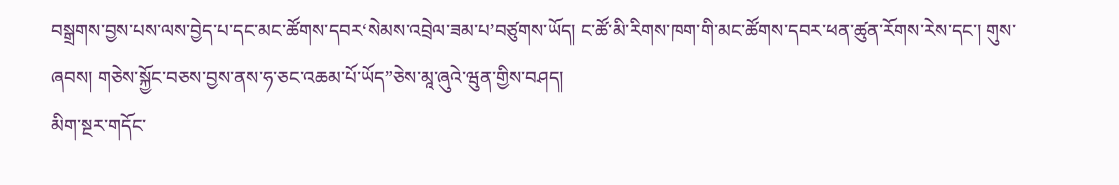བསྒྲགས་བྱས་པས་ལས་བྱེད་པ་དང་མང་ཚོགས་དབར‘སེམས་འབྲེལ་ཟམ་པ’བཙུགས་ཡོད། ང་ཚོ་མི་རིགས་ཁག་གི་མང་ཚོགས་དབར་ཕན་ཚུན་རོགས་རེས་དང་། གུས་ཞབས། གཅེས་སྐྱོང་བཅས་བྱས་ནས་ཧ་ཅང་འཆམ་པོ་ཡོད”ཅེས་མཱ་ཞུའེ་ཝུན་གྱིས་བཤད།
མིག་སྔར་གདོང་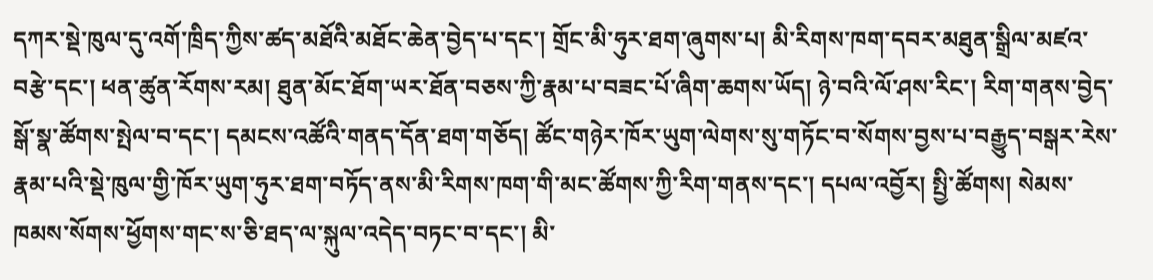དཀར་སྡེ་ཁུལ་དུ་འགོ་ཁྲིད་ཀྱིས་ཚད་མཐོའི་མཐོང་ཆེན་བྱེད་པ་དང་། གྲོང་མི་ཧུར་ཐག་ཞུགས་པ། མི་རིགས་ཁག་དབར་མཐུན་སྒྲིལ་མཛའ་བརྩེ་དང་། ཕན་ཚུན་རོགས་རམ། ཐུན་མོང་ཐོག་ཡར་ཐོན་བཅས་ཀྱི་རྣམ་པ་བཟང་པོ་ཞིག་ཆགས་ཡོད། ཉེ་བའི་ལོ་ཤས་རིང་། རིག་གནས་བྱེད་སྒོ་སྣ་ཚོགས་སྤེལ་བ་དང་། དམངས་འཚོའི་གནད་དོན་ཐག་གཅོད། ཚོང་གཉེར་ཁོར་ཡུག་ལེགས་སུ་གཏོང་བ་སོགས་བྱས་པ་བརྒྱུད་བསྒར་རེས་རྣམ་པའི་སྡེ་ཁུལ་གྱི་ཁོར་ཡུག་ཧུར་ཐག་བཏོད་ནས་མི་རིགས་ཁག་གི་མང་ཚོགས་ཀྱི་རིག་གནས་དང་། དཔལ་འབྱོར། སྤྱི་ཚོགས། སེམས་ཁམས་སོགས་ཕྱོགས་གང་ས་ཅི་ཐད་ལ་སྐུལ་འདེད་བཏང་བ་དང་། མི་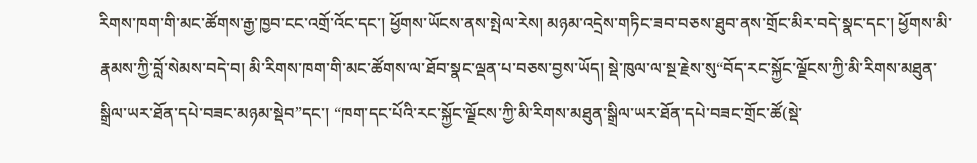རིགས་ཁག་གི་མང་ཚོགས་རྒྱ་ཁྱབ་ངང་འགྲོ་འོང་དང་། ཕྱོགས་ཡོངས་ནས་སྤེལ་རེས། མཉམ་འདྲེས་གཏིང་ཟབ་བཅས་ཐུབ་ནས་གྲོང་མིར་བདེ་སྣང་དང་། ཕྱོགས་མི་རྣམས་ཀྱི་བློ་སེམས་བདེ་བ། མི་རིགས་ཁག་གི་མང་ཚོགས་ལ་ཐོབ་སྣང་ལྡན་པ་བཅས་བྱས་ཡོད། སྡེ་ཁུལ་ལ་སྔ་རྗེས་སུ“བོད་རང་སྐྱོང་ལྗོངས་ཀྱི་མི་རིགས་མཐུན་སྒྲིལ་ཡར་ཐོན་དཔེ་བཟང་མཉམ་སྡེབ”དང་། “ཁག་དང་པོའི་རང་སྐྱོང་ལྗོངས་ཀྱི་མི་རིགས་མཐུན་སྒྲིལ་ཡར་ཐོན་དཔེ་བཟང་གྲོང་ཚོ(སྡེ་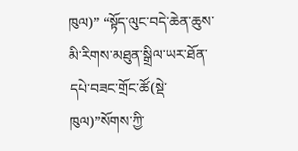ཁུལ)” “སྟོད་ལུང་བདེ་ཆེན་ཆུས་མི་རིགས་མཐུན་སྒྲིལ་ཡར་ཐོན་དཔེ་བཟང་གྲོང་ཚོ(སྡེ་ཁུལ)”སོགས་ཀྱི་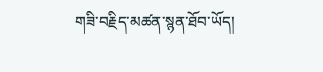གཟི་བརྗིད་མཚན་སྙན་ཐོབ་ཡོད།